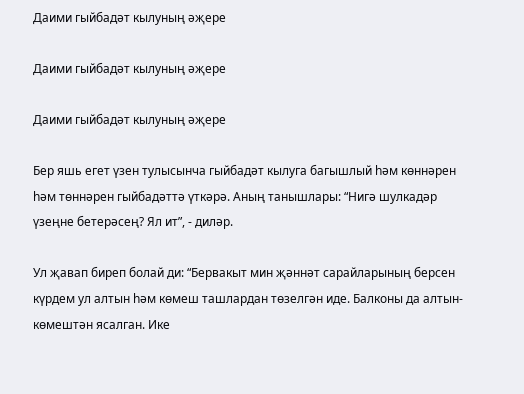Даими гыйбадәт кылуның әҗере

Даими гыйбадәт кылуның әҗере

Даими гыйбадәт кылуның әҗере

Бер яшь егет үзен тулысынча гыйбадәт кылуга багышлый һәм көннәрен һәм төннәрен гыйбадәттә үткәрә. Аның танышлары: “Нигә шулкадәр үзеңне бетерәсең? Ял ит”, - диләр.

Ул җавап биреп болай ди: “Бервакыт мин җәннәт сарайларының берсен күрдем ул алтын һәм көмеш ташлардан төзелгән иде. Балконы да алтын-көмештән ясалган. Ике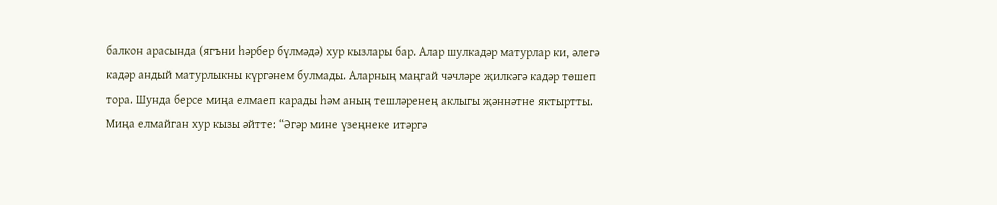балкон арасында (ягъни һәрбер бүлмәдә) хур кызлары бар. Алар шулкадәр матурлар ки, әлегә кадәр андый матурлыкны күргәнем булмады. Аларның маңгай чәчләре җилкәгә кадәр төшеп тора. Шунда берсе миңа елмаеп карады һәм аның тешләренең аклыгы җәннәтне яктыртты. Миңа елмайган хур кызы әйтте: “Әгәр мине үзеңнеке итәргә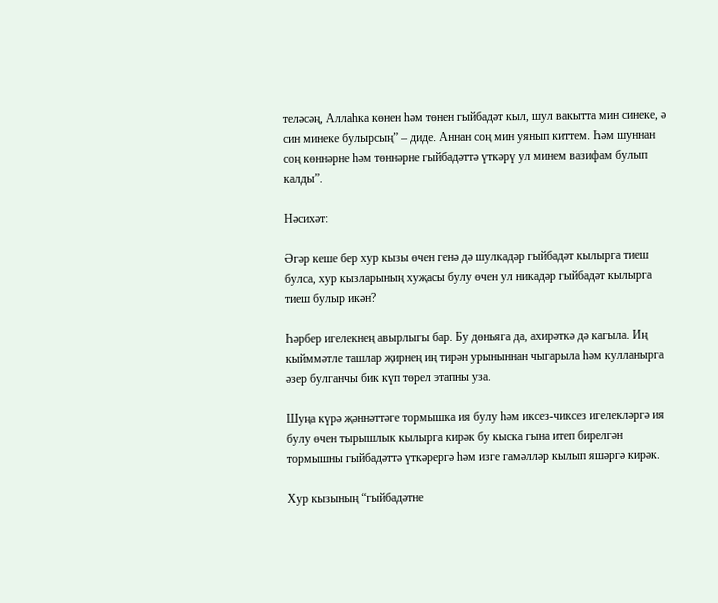теләсәң, Аллаһка көнен һәм төнен гыйбадәт кыл, шул вакытта мин синеке, ә син минеке булырсың” – диде. Аннан соң мин уянып киттем. Һәм шуннан соң көннәрне һәм төннәрне гыйбадәттә үткәрү ул минем вазифам булып калды”.

Нәсихәт:

Әгәр кеше бер хур кызы өчен генә дә шулкадәр гыйбадәт кылырга тиеш булса, хур кызларының хуҗасы булу өчен ул никадәр гыйбадәт кылырга тиеш булыр икән?

Һәрбер игелекнең авырлыгы бар. Бу дөньяга да, ахирәткә дә кагыла. Иң кыйммәтле ташлар җирнең иң тирән урыныннан чыгарыла һәм кулланырга әзер булганчы бик күп төрел этапны уза.

Шуңа күрә җәннәттәге тормышка ия булу һәм иксез-чиксез игелекләргә ия булу өчен тырышлык кылырга кирәк бу кыска гына итеп бирелгән тормышны гыйбадәттә үткәрергә һәм изге гамәлләр кылып яшәргә кирәк.

Хур кызының “гыйбадәтне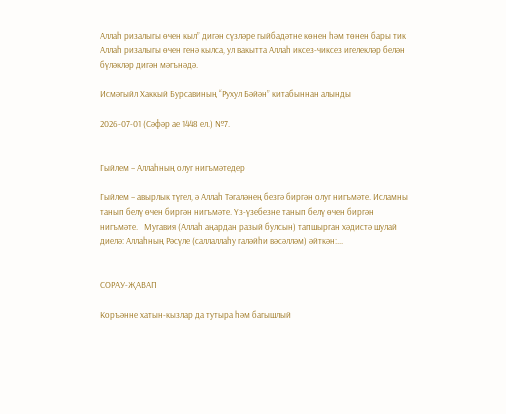Аллаһ ризалыгы өчен кыл” дигән сүзләре гыйбадәтне көнен һәм төнен бары тик Аллаһ ризалыгы өчен генә кылса, ул вакытта Аллаһ иксез-чиксез игелекләр белән бүләкләр дигән мәгънәдә.

Исмәгыйл Хаккый Бурсавиның “Рухул Бәйән” китабыннан алынды

2026-07-01 (Сәфәр ае 1448 ел.) №7.


Гыйлем – Аллаһның олуг нигъмәтедер

Гыйлем – авырлык түгел, ә Аллаһ Тәгаләнең безгә биргән олуг нигъмәте. Исламны танып белү өчен биргән нигъмәте. Үз-үзебезне танып белү өчен биргән нигъмәте.   Мугавия (Аллаһ аңардан разый булсын) тапшырган хәдистә шулай диелә: Аллаһның Рәсүле (саллаллаһу галәйһи вәсәлләм) әйткән:...


СОРАУ-ҖАВАП

Коръәнне хатын-кызлар да тутыра һәм багышлый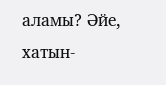аламы? Әйе, хатын-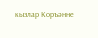кызлар Коръәнне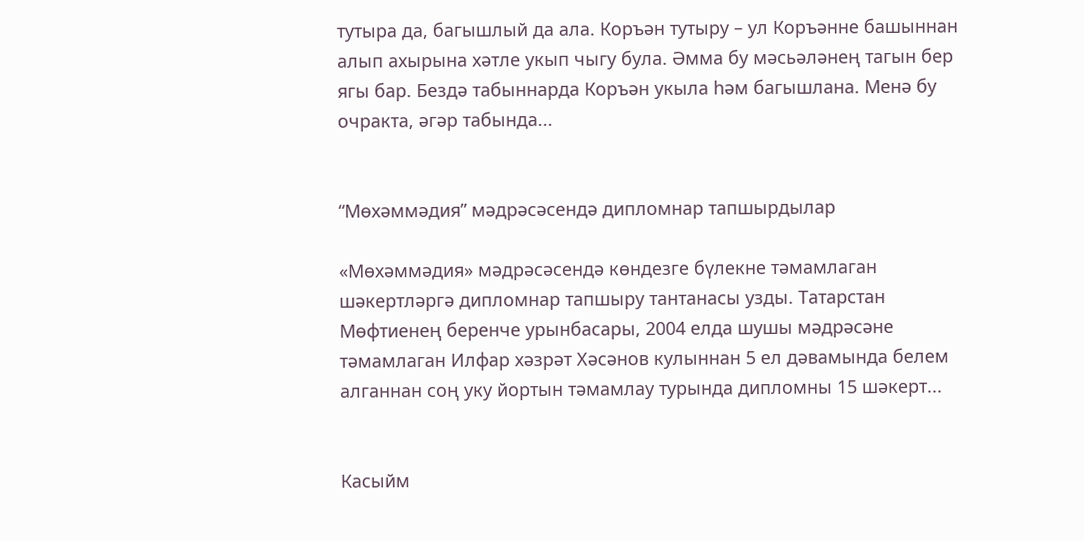тутыра да, багышлый да ала. Коръән тутыру – ул Коръәнне башыннан алып ахырына хәтле укып чыгу була. Әмма бу мәсьәләнең тагын бер ягы бар. Бездә табыннарда Коръән укыла һәм багышлана. Менә бу очракта, әгәр табында...


“Мөхәммәдия” мәдрәсәсендә дипломнар тапшырдылар

«Мөхәммәдия» мәдрәсәсендә көндезге бүлекне тәмамлаган шәкертләргә дипломнар тапшыру тантанасы узды. Татарстан Мөфтиенең беренче урынбасары, 2004 елда шушы мәдрәсәне тәмамлаган Илфар хәзрәт Хәсәнов кулыннан 5 ел дәвамында белем алганнан соң уку йортын тәмамлау турында дипломны 15 шәкерт...


Касыйм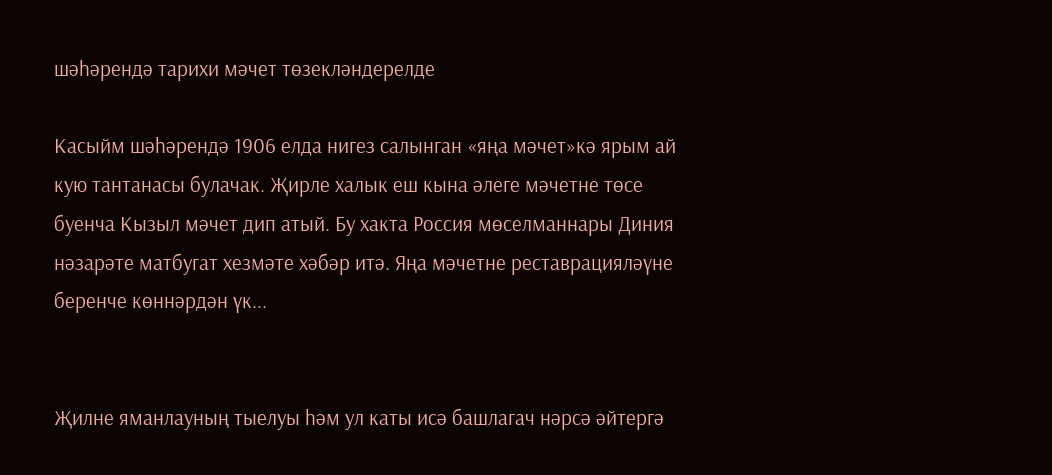шәһәрендә тарихи мәчет төзекләндерелде

Касыйм шәһәрендә 1906 елда нигез салынган «яңа мәчет»кә ярым ай кую тантанасы булачак. Җирле халык еш кына әлеге мәчетне төсе буенча Кызыл мәчет дип атый. Бу хакта Россия мөселманнары Диния нәзарәте матбугат хезмәте хәбәр итә. Яңа мәчетне реставрацияләүне беренче көннәрдән үк...


Җилне яманлауның тыелуы һәм ул каты исә башлагач нәрсә әйтергә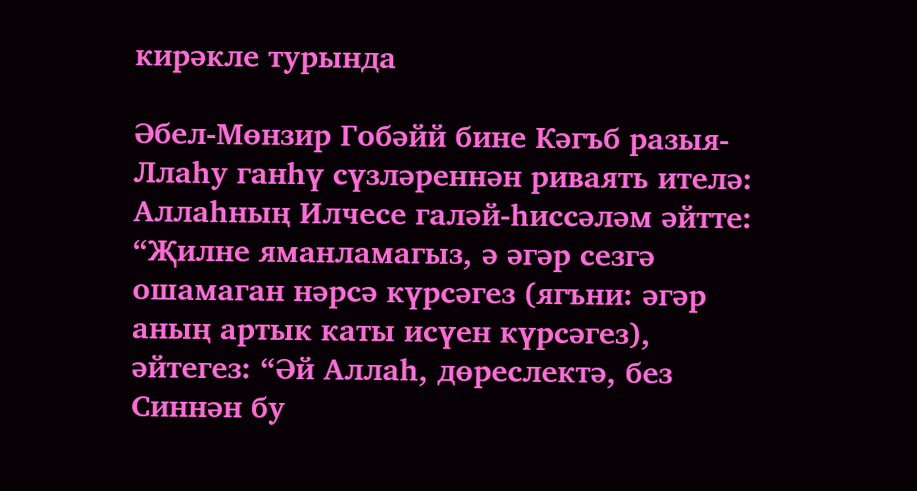кирәкле турында

Әбел-Мөнзир Гобәйй бине Кәгъб разыя-Ллаһу ганһү сүзләреннән риваять ителә:   Аллаһның Илчесе галәй-һиссәләм әйтте: “Җилне яманламагыз, ә әгәр сезгә ошамаган нәрсә күрсәгез (ягъни: әгәр аның артык каты исүен күрсәгез), әйтегез: “Әй Аллаһ, дөреслектә, без Синнән бу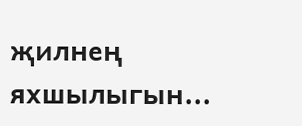җилнең яхшылыгын...